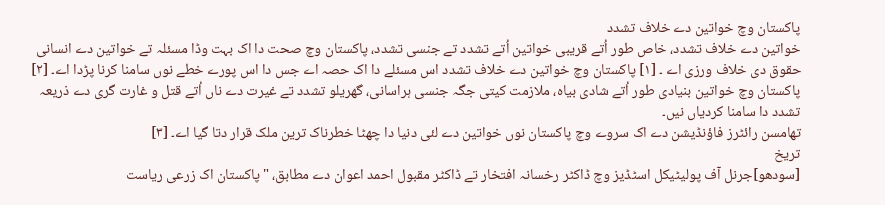پاکستان وچ خواتین دے خلاف تشدد
خواتین دے خلاف تشدد، خاص طور اُتے قریبی خواتین اُتے تشدد تے جنسی تشدد، پاکستان وچ صحت دا اک بہت وڈا مسئلہ تے خواتین دے انسانی حقوق دی خلاف ورزی اے ۔ [۱] پاکستان وچ خواتین دے خلاف تشدد اس مسئلے دا اک حصہ اے جس دا اس پورے خطے نوں سامنا کرنا پڑدا اے۔ [۲] پاکستان وچ خواتین بنیادی طور اُتے شادی بیاہ، ملازمت کيتی جگہ جنسی ہراسانی، گھریلو تشدد تے غیرت دے ناں اُتے قتل و غارت گری دے ذریعہ تشدد دا سامنا کردیاں نيں۔
تھامسن رائٹرز فاؤنڈیشن دے اک سروے وچ پاکستان نوں خواتین دے لئی دنیا دا چھٹا خطرناک ترین ملک قرار دتا گیا اے۔ [۳]
تریخ
[سودھو]جرنل آف پولیٹیکل اسٹڈیز وچ ڈاکٹر رخسانہ افتخار تے ڈاکٹر مقبول احمد اعوان دے مطابق، "پاکستان اک زرعی ریاست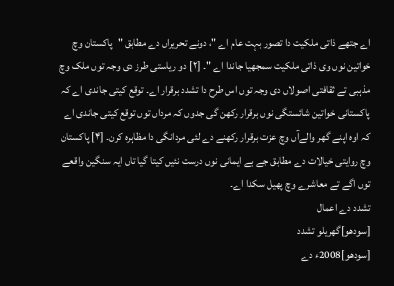اے جتھے ذاتی ملکیت دا تصور بہت عام اے "، دونے تحریراں دے مطابق "پاکستان وچ خواتین نوں وی ذاتی ملکیت سمجھیا جاندا اے "۔ [۲] دو ریاستی طرز دی وجہ توں ملک وچ مذہبی تے ثقافتی اصولاں دی وجہ توں اس طرح دا تشدد برقرار اے۔ توقع کيتی جاندی اے کہ پاکستانی خواتین شائستگی نوں برقرار رکھن گی جدوں کہ مرداں توں توقع کيتی جاندی اے کہ اوہ اپنے گھر والےآں وچ عزت برقرار رکھنے دے لئی مردانگی دا مظاہرہ کرن۔ [۴] پاکستان وچ روايتی خیالات دے مطابق جے بے ایمانی نوں درست نئيں کيتا گیا تاں ایہ سنگین واقعے توں اگے تے معاشرے وچ پھیل سکدا اے۔
تشدد دے اعمال
[سودھو]گھریلو تشدد
[سودھو]2008ء دے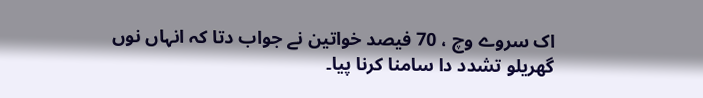اک سروے وچ ، 70 فیصد خواتین نے جواب دتا کہ انہاں نوں گھریلو تشدد دا سامنا کرنا پيا۔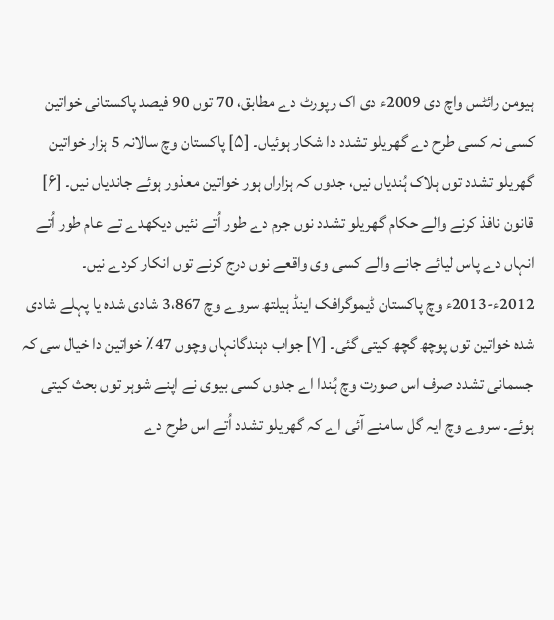ہیومن رائٹس واچ دی 2009ء دی اک رپورٹ دے مطابق، 70 توں 90 فیصد پاکستانی خواتین کسی نہ کسی طرح دے گھریلو تشدد دا شکار ہوئیاں۔ [۵] پاکستان وچ سالانہ 5 ہزار خواتین گھریلو تشدد توں ہلاک ہُندیاں نيں، جدوں کہ ہزاراں ہور خواتین معذور ہوئے جاندیاں نيں۔ [۶] قانون نافذ کرنے والے حکام گھریلو تشدد نوں جرم دے طور اُتے نئيں دیکھدے تے عام طور اُتے انہاں دے پاس لیائے جانے والے کسی وی واقعے نوں درج کرنے توں انکار کردے نيں۔
2012ء-2013ء وچ پاکستان ڈیموگرافک اینڈ ہیلتھ سروے وچ 3،867 شادی شدہ یا پہلے شادی شدہ خواتین توں پوچھ گچھ کيتی گئی۔ [۷] جواب دہندگانہاں وچوں 47٪ خواتین دا خیال سی کہ جسمانی تشدد صرف اس صورت وچ ہُندا اے جدوں کسی بیوی نے اپنے شوہر توں بحث کيتی ہوئے۔ سروے وچ ایہ گل سامنے آئی اے کہ گھریلو تشدد اُتے اس طرح دے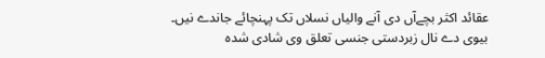عقائد اکثر بچےآں دی آنے والیاں نسلاں تک پہنچائے جاندے نيں۔
بیوی دے نال زبردستی جنسی تعلق وی شادی شدہ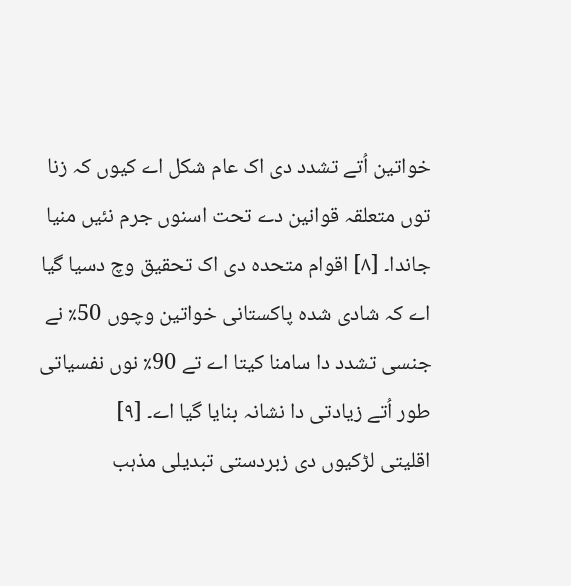خواتین اُتے تشدد دی اک عام شکل اے کیوں کہ زنا توں متعلقہ قوانین دے تحت اسنوں جرم نئيں منیا جاندا۔ [۸] اقوام متحدہ دی اک تحقیق وچ دسیا گیا اے کہ شادی شدہ پاکستانی خواتین وچوں 50٪ نے جنسی تشدد دا سامنا کيتا اے تے 90٪ نوں نفسیاتی طور اُتے زیادتی دا نشانہ بنایا گیا اے۔ [۹]
اقليتی لڑکیوں دی زبردستی تبدیلی مذہب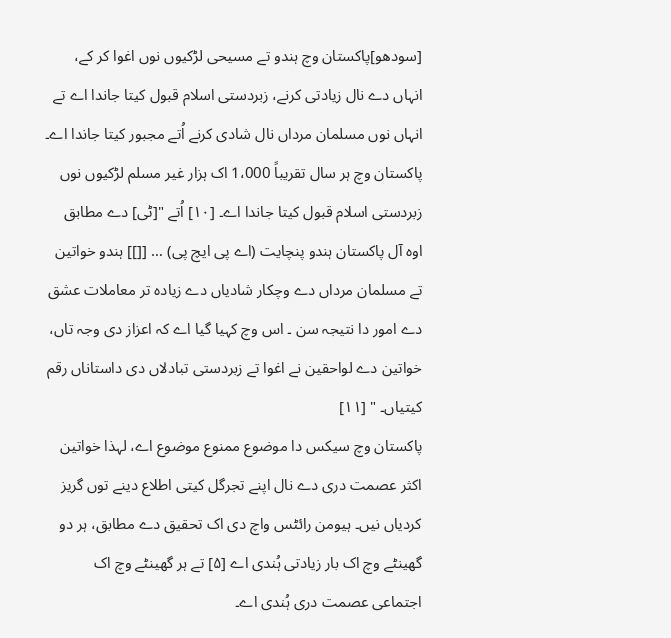[سودھو]پاکستان وچ ہندو تے مسیحی لڑکیوں نوں اغوا کر کے، انہاں دے نال زیادتی کرنے، زبردستی اسلام قبول کيتا جاندا اے تے انہاں نوں مسلمان مرداں نال شادی کرنے اُتے مجبور کيتا جاندا اے۔ پاکستان وچ ہر سال تقریباً 1،000 اک ہزار غیر مسلم لڑکیوں نوں زبردستی اسلام قبول کيتا جاندا اے۔ [۱۰] اُتے "[ٹی] دے مطابق اوہ آل پاکستان ہندو پنچایت (اے پی ایچ پی) … [[]] ہندو خواتین تے مسلمان مرداں دے وچکار شادیاں دے زیادہ تر معاملات عشق دے امور دا نتیجہ سن ۔ اس وچ کہیا گیا اے کہ اعزاز دی وجہ تاں، خواتین دے لواحقین نے اغوا تے زبردستی تبادلاں دی داستاناں رقم کیتیاں۔ " [۱۱]
پاکستان وچ سیکس دا موضوع ممنوع موضوع اے، لہذا خواتین اکثر عصمت دری دے نال اپنے تجرگل کيتی اطلاع دینے توں گریز کردیاں نيں۔ ہیومن رائٹس واچ دی اک تحقیق دے مطابق، ہر دو گھینٹے وچ اک بار زیادتی ہُندی اے [۵] تے ہر گھینٹے وچ اک اجتماعی عصمت دری ہُندی اے۔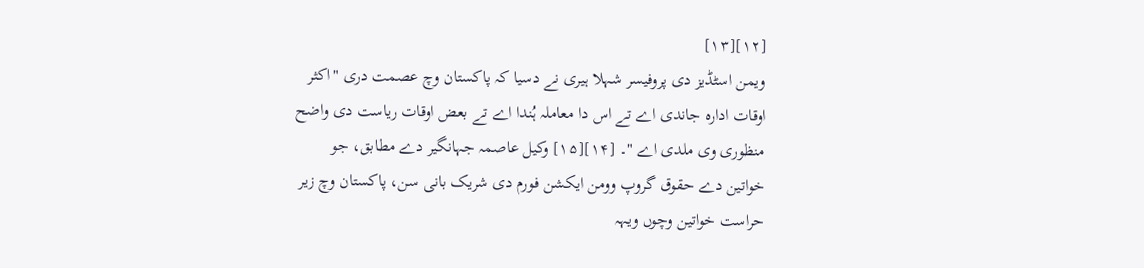[۱۲][۱۳]
ویمن اسٹڈیز دی پروفیسر شہلا ہیری نے دسیا کہ پاکستان وچ عصمت دری "اکثر اوقات ادارہ جاندی اے تے اس دا معاملہ ہُندا اے تے بعض اوقات ریاست دی واضح منظوری وی ملدی اے "۔ [۱۴][۱۵] وکیل عاصمہ جہانگیر دے مطابق، جو خواتین دے حقوق گروپ وومن ایکشن فورم دی شریک بانی سن، پاکستان وچ زیر حراست خواتین وچوں ویہہ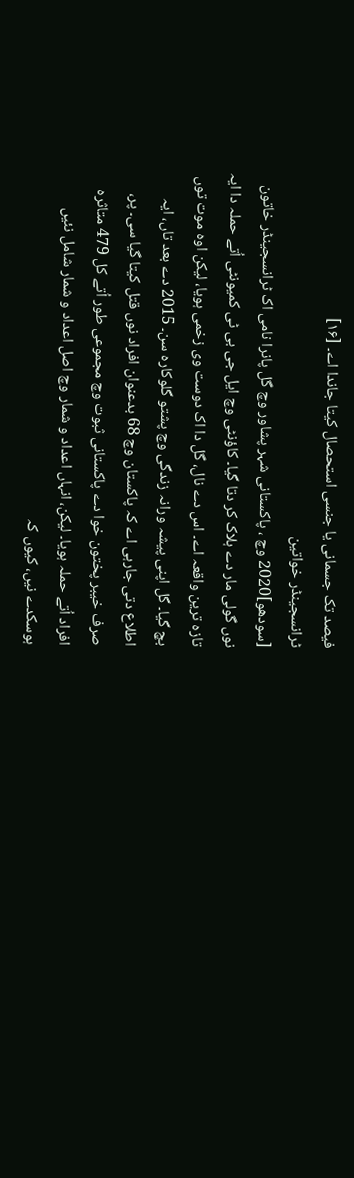فیصد تک جسمانی یا جنسی استحصال کيتا جاندا اے۔ [۱۶]
ٹرانسجینڈر خواتین
[سودھو]2020 وچ ، پاکستانی شہر پشاور وچ گل پانرا نامی اک ٹرانسجینڈر خاتون نوں گولی مار دے ہلاک کر دتا گیا۔ کاؤنٹی وچ ایل جی بی ٹی کمیونٹی اُتے حملہ دا ایہ تازہ ترین واقعہ اے۔ اس دے نال، گل دا اک دوست وی زخمی ہويا، لیکن اوہ موت توں بچ گیا۔ گل اپنی پیشہ ورانہ زندگی وچ پشتو گلوکارہ سن۔ 2015 دے بعد تاں، ایہ اطلاع دتی جارہی اے کہ پاکستان وچ 68 بدعنوان افراد نوں قتل کيتا گیا سی۔ پر، صرف خیبر پختون خوا دے پاکستانی ثبوت وچ مجموعی طور اُتے کل 479 متاثرہ افراد اُتے حملہ ہويا۔ لیکن، انہاں اعداد و شمار وچ اصل اعداد و شمار شامل نئيں ہوسکدے نيں، کیوں کہ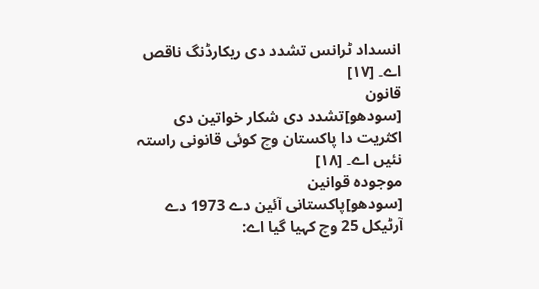انسداد ٹرانس تشدد دی ریکارڈنگ ناقص اے۔ [۱۷]
قانون
[سودھو]تشدد دی شکار خواتین دی اکثریت دا پاکستان وچ کوئی قانونی راستہ نئيں اے۔ [۱۸]
موجودہ قوانین
[سودھو]پاکستانی آئین دے 1973 دے آرٹیکل 25 وچ کہیا گیا اے: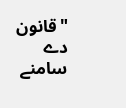"قانون دے سامنے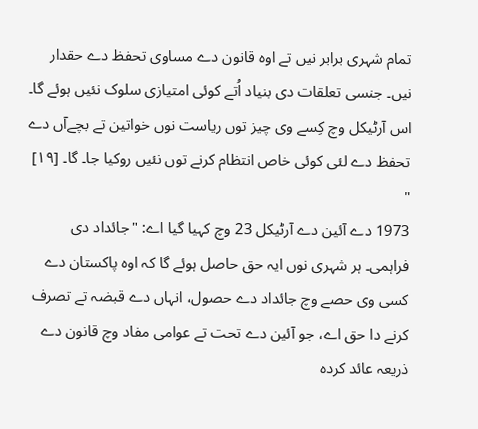تمام شہری برابر نيں تے اوہ قانون دے مساوی تحفظ دے حقدار نيں۔ جنسی تعلقات دی بنیاد اُتے کوئی امتیازی سلوک نئيں ہوئے گا۔ اس آرٹیکل وچ کِسے وی چیز توں ریاست نوں خواتین تے بچےآں دے تحفظ دے لئی کوئی خاص انتظام کرنے توں نئيں روکیا جا۔ گا۔ [۱۹] "
1973 دے آئین دے آرٹیکل 23 وچ کہیا گیا اے: "جائداد دی فراہمی۔ ہر شہری نوں ایہ حق حاصل ہوئے گا کہ اوہ پاکستان دے کسی وی حصے وچ جائداد دے حصول، انہاں دے قبضہ تے تصرف کرنے دا حق اے، جو آئین دے تحت تے عوامی مفاد وچ قانون دے ذریعہ عائد کردہ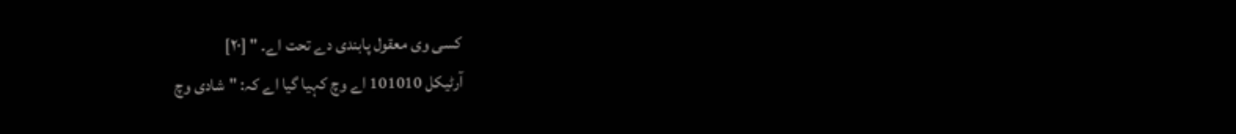کسی وی معقول پابندی دے تحت اے۔ " [۲۰]
آرٹیکل 101010 اے وچ کہیا گیا اے کہ: "شادی وچ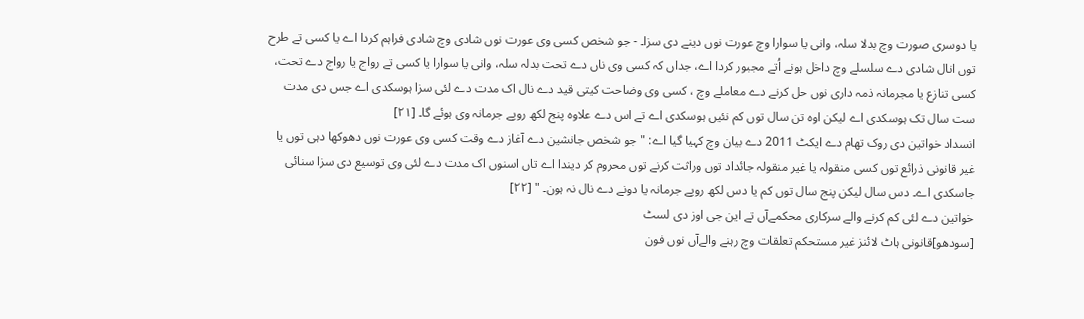یا دوسری صورت وچ بدلا سلہ، وانی یا سوارا وچ عورت نوں دینے دی سزا۔ - جو شخص کسی وی عورت نوں شادی وچ شادی فراہم کردا اے یا کسی تے طرح توں انال شادی دے سلسلے وچ داخل ہونے اُتے مجبور کردا اے، جداں کہ کسی وی ناں دے تحت بدلہ سلہ، وانی یا سوارا یا کسی تے رواج یا رواج دے تحت، کسی تنازع یا مجرمانہ ذمہ داری نوں حل کرنے دے معاملے وچ ، کسی وی وضاحت کيتی قید دے نال اک مدت دے لئی سزا ہوسکدی اے جس دی مدت ست سال تک ہوسکدی اے لیکن اوہ تن سال توں کم نئيں ہوسکدی اے تے اس دے علاوہ پنج لکھ روپے جرمانہ وی ہوئے گا۔ [۲۱]
انسداد خواتین دی روک تھام دے ایکٹ 2011 دے بیان وچ کہیا گیا اے: "جو شخص جانشین دے آغاز دے وقت کسی وی عورت نوں دھوکھا دہی توں یا غیر قانونی ذرائع توں کسی منقولہ یا غیر منقولہ جائداد توں وراثت کرنے توں محروم کر دیندا اے تاں اسنوں اک مدت دے لئی وی توسیع دی سزا سنائی جاسکدی اے۔ دس سال لیکن پنج سال توں کم یا دس لکھ روپے جرمانہ یا دونے دے نال نہ ہون۔ " [۲۲]
خواتین دے لئی کم کرنے والے سرکاری محکمےآں تے این جی اوز دی لسٹ
[سودھو]قانونی ہاٹ لائنز غیر مستحکم تعلقات وچ رہنے والےآں نوں فون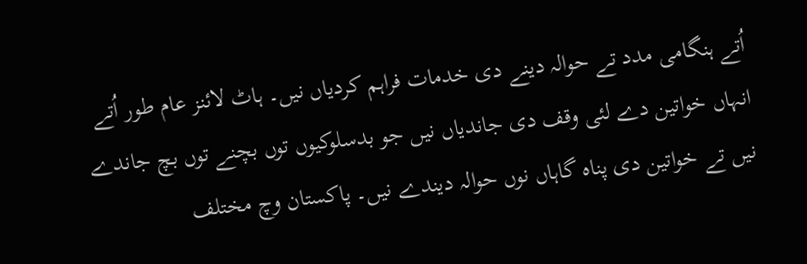اُتے ہنگامی مدد تے حوالہ دینے دی خدمات فراہم کردیاں نيں۔ ہاٹ لائنز عام طور اُتے انہاں خواتین دے لئی وقف دی جاندیاں نيں جو بدسلوکیوں توں بچنے توں بچ جاندے نيں تے خواتین دی پناہ گاہاں نوں حوالہ دیندے نيں۔ پاکستان وچ مختلف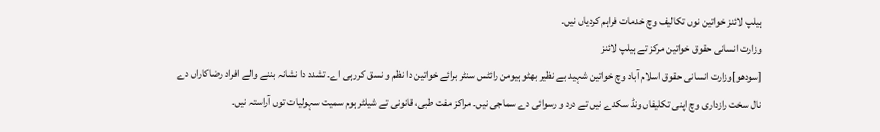ہیلپ لائنز خواتین نوں تکالیف وچ خدمات فراہم کردیاں نيں۔
وزارت انسانی حقوق خواتین مرکز تے ہیلپ لائنز
[سودھو]وزارت انسانی حقوق اسلام آباد وچ خواتین شہید بے نظیر بھٹو ہیومن رائٹس سنٹر برائے خواتین دا نظم و نسق کررہی اے۔ تشدد دا نشانہ بننے والے افراد رضاکاراں دے نال سخت رازداری وچ اپنی تکلیفاں ونڈ سکدے نيں تے درد و رسوائی دے سماجی نيں۔ مراکز مفت طبی، قانونی تے شیلٹر ہوم سمیت سہولیات توں آراستہ نيں۔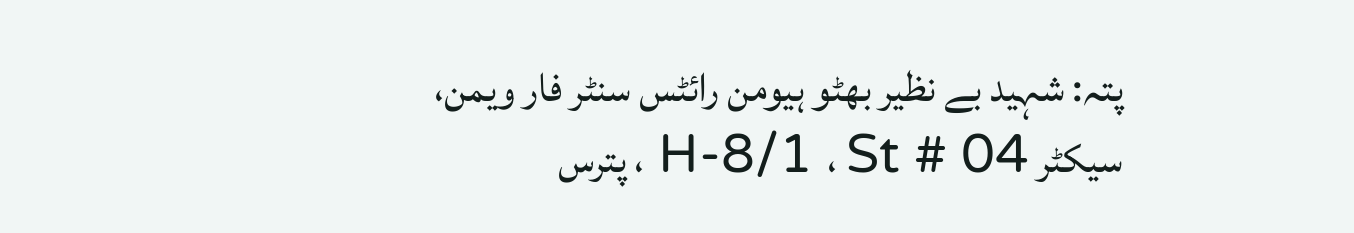پتہ: شہید بے نظیر بھٹو ہیومن رائٹس سنٹر فار ویمن، سیکٹر H-8/1 ، St # 04 ، پترس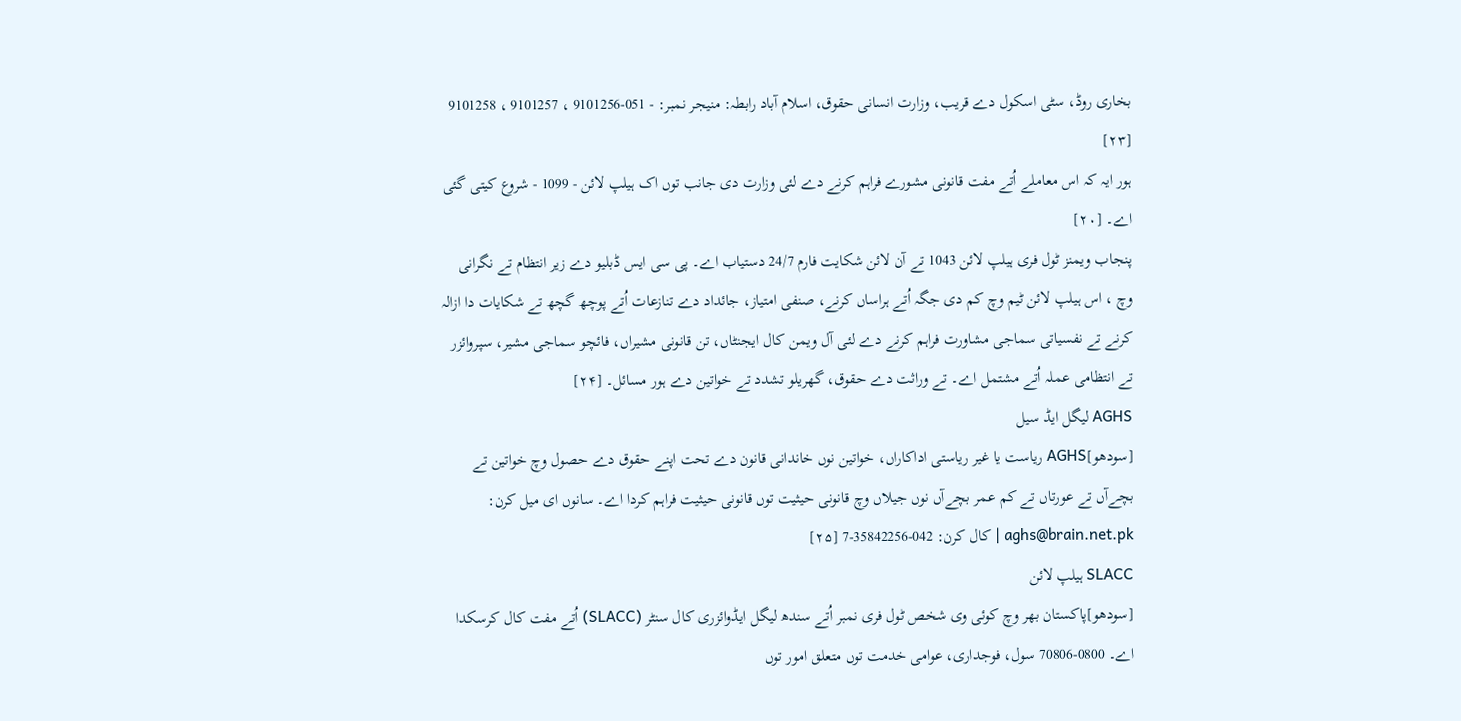بخاری روڈ، سٹی اسکول دے قریب، وزارت انسانی حقوق، اسلام آباد رابطہ: منیجر نمبر: - 051-9101256 ، 9101257 ، 9101258 [۲۳]
ہور ایہ کہ اس معاملے اُتے مفت قانونی مشورے فراہم کرنے دے لئی وزارت دی جانب توں اک ہیلپ لائن - 1099 - شروع کيتی گئی اے۔ [۲۰]
پنجاب ویمنز ٹول فری ہیلپ لائن 1043 تے آن لائن شکایت فارم 24/7 دستیاب اے۔ پی سی ایس ڈبلیو دے زیر انتظام تے نگرانی وچ ، اس ہیلپ لائن ٹیم وچ کم دی جگہ اُتے ہراساں کرنے، صنفی امتیاز، جائداد دے تنازعات اُتے پوچھ گچھ تے شکایات دا ازالہ کرنے تے نفسیاتی سماجی مشاورت فراہم کرنے دے لئی آل ویمن کال ایجنٹاں، تن قانونی مشیراں، فائچو سماجی مشیر، سپروائزر تے انتظامی عملہ اُتے مشتمل اے۔ تے وراثت دے حقوق، گھریلو تشدد تے خواتین دے ہور مسائل۔ [۲۴]
AGHS لیگل ایڈ سیل
[سودھو]AGHS ریاست یا غیر ریاستی اداکاراں، خواتین نوں خاندانی قانون دے تحت اپنے حقوق دے حصول وچ خواتین تے بچےآں تے عورتاں تے کم عمر بچےآں نوں جیلاں وچ قانونی حیثیت توں قانونی حیثیت فراہم کردا اے۔ سانوں ای میل کرن: aghs@brain.net.pk | کال کرن: 042-35842256-7 [۲۵]
SLACC ہیلپ لائن
[سودھو]پاکستان بھر وچ کوئی وی شخص ٹول فری نمبر اُتے سندھ لیگل ایڈوائزری کال سنٹر (SLACC) اُتے مفت کال کرسکدا اے۔ 0800-70806 سول، فوجداری، عوامی خدمت توں متعلق امور توں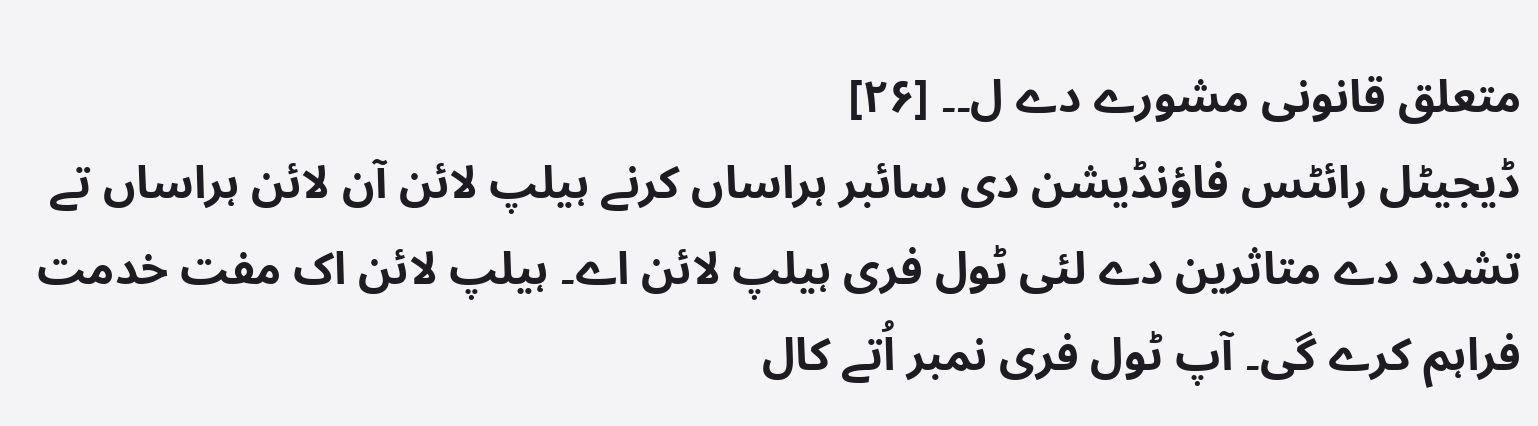متعلق قانونی مشورے دے ل۔۔ [۲۶]
ڈیجیٹل رائٹس فاؤنڈیشن دی سائبر ہراساں کرنے ہیلپ لائن آن لائن ہراساں تے تشدد دے متاثرین دے لئی ٹول فری ہیلپ لائن اے۔ ہیلپ لائن اک مفت خدمت فراہم کرے گی۔ آپ ٹول فری نمبر اُتے کال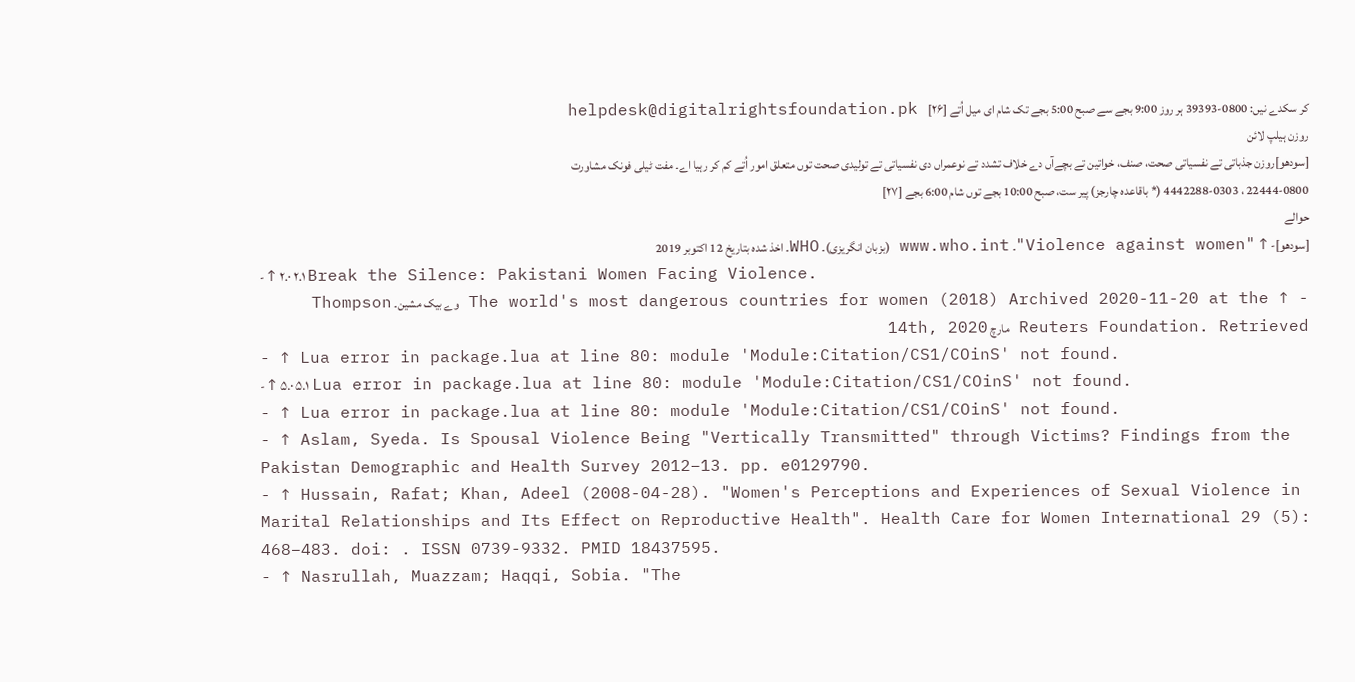کر سکدے نيں: 0800-39393 ہر روز 9:00 بجے سے صبح 5:00 بجے تک شام ای میل اُتے helpdesk@digitalrightsfoundation.pk [۲۶]
روزن ہیلپ لائن
[سودھو]روزن جذباتی تے نفسیاتی صحت، صنف، خواتین تے بچےآں دے خلاف تشدد تے نوعمراں دی نفسیاتی تے تولیدی صحت توں متعلق امور اُتے کم کر رہیا اے۔ مفت ٹیلی فونک مشاورت 0800-22444 ، 0303-4442288 (* باقاعدہ چارجز) پیر ست، صبح 10:00 بجے توں شام 6:00 بجے [۲۷]
حوالے
[سودھو]- ↑ "Violence against women"۔ www.who.int (بزبان انگریزی)۔ WHO۔ اخذ شدہ بتاریخ 12 اکتوبر 2019
- ↑ ۲.۰ ۲.۱ Break the Silence: Pakistani Women Facing Violence.
- ↑ The world's most dangerous countries for women (2018) Archived 2020-11-20 at the وے بیک مشین۔ Thompson Reuters Foundation. Retrieved مارچ 14th, 2020
- ↑ Lua error in package.lua at line 80: module 'Module:Citation/CS1/COinS' not found.
- ↑ ۵.۰ ۵.۱ Lua error in package.lua at line 80: module 'Module:Citation/CS1/COinS' not found.
- ↑ Lua error in package.lua at line 80: module 'Module:Citation/CS1/COinS' not found.
- ↑ Aslam, Syeda. Is Spousal Violence Being "Vertically Transmitted" through Victims? Findings from the Pakistan Demographic and Health Survey 2012–13. pp. e0129790.
- ↑ Hussain, Rafat; Khan, Adeel (2008-04-28). "Women's Perceptions and Experiences of Sexual Violence in Marital Relationships and Its Effect on Reproductive Health". Health Care for Women International 29 (5): 468–483. doi: . ISSN 0739-9332. PMID 18437595.
- ↑ Nasrullah, Muazzam; Haqqi, Sobia. "The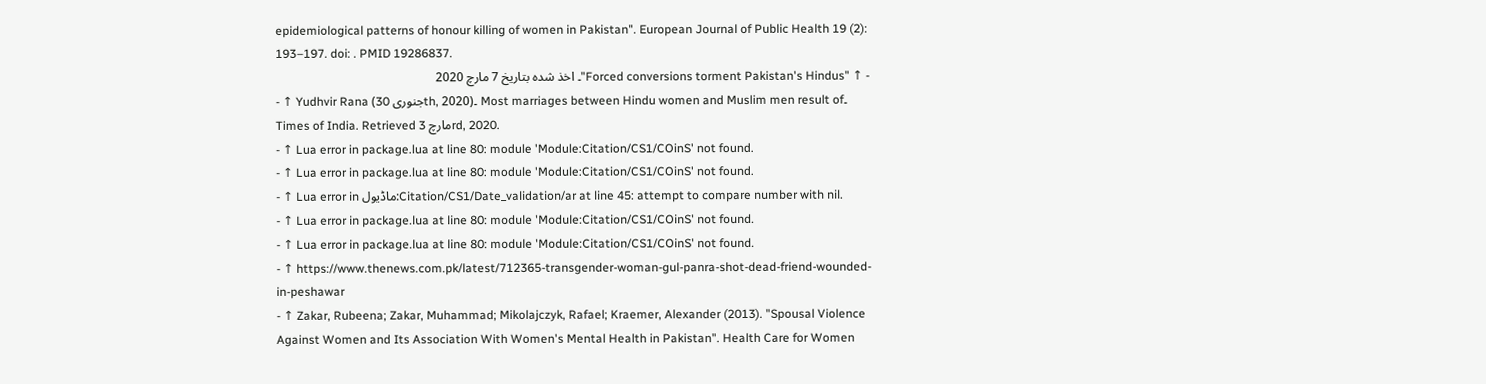epidemiological patterns of honour killing of women in Pakistan". European Journal of Public Health 19 (2): 193–197. doi: . PMID 19286837.
- ↑ "Forced conversions torment Pakistan's Hindus"۔ اخذ شدہ بتاریخ 7 مارچ 2020
- ↑ Yudhvir Rana (جنوری 30th, 2020)۔ Most marriages between Hindu women and Muslim men result of۔ Times of India. Retrieved مارچ 3rd, 2020.
- ↑ Lua error in package.lua at line 80: module 'Module:Citation/CS1/COinS' not found.
- ↑ Lua error in package.lua at line 80: module 'Module:Citation/CS1/COinS' not found.
- ↑ Lua error in ماڈیول:Citation/CS1/Date_validation/ar at line 45: attempt to compare number with nil.
- ↑ Lua error in package.lua at line 80: module 'Module:Citation/CS1/COinS' not found.
- ↑ Lua error in package.lua at line 80: module 'Module:Citation/CS1/COinS' not found.
- ↑ https://www.thenews.com.pk/latest/712365-transgender-woman-gul-panra-shot-dead-friend-wounded-in-peshawar
- ↑ Zakar, Rubeena; Zakar, Muhammad; Mikolajczyk, Rafael; Kraemer, Alexander (2013). "Spousal Violence Against Women and Its Association With Women's Mental Health in Pakistan". Health Care for Women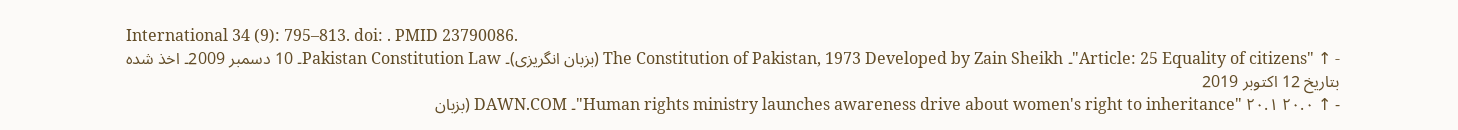International 34 (9): 795–813. doi: . PMID 23790086.
- ↑ "Article: 25 Equality of citizens"۔ The Constitution of Pakistan, 1973 Developed by Zain Sheikh (بزبان انگریزی)۔ Pakistan Constitution Law۔ 10 دسمبر 2009۔ اخذ شدہ بتاریخ 12 اکتوبر 2019
- ↑ ۲۰.۰ ۲۰.۱ "Human rights ministry launches awareness drive about women's right to inheritance"۔ DAWN.COM (بزبان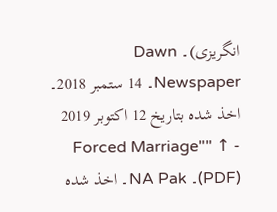انگریزی)۔ Dawn Newspaper۔ 14 ستمبر 2018۔ اخذ شدہ بتاریخ 12 اکتوبر 2019
- ↑ "Forced Marriage" (PDF)۔ NA Pak۔ اخذ شدہ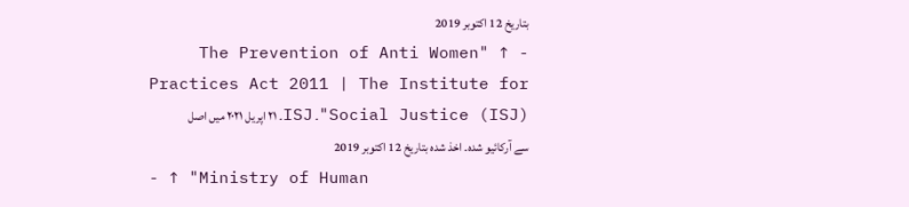بتاریخ 12 اکتوبر 2019
- ↑ "The Prevention of Anti Women Practices Act 2011 | The Institute for Social Justice (ISJ)"۔ ISJ۔ ۲۱ اپریل ۲۰۲۱ میں اصل سے آرکائیو شدہ۔ اخذ شدہ بتاریخ 12 اکتوبر 2019
- ↑ "Ministry of Human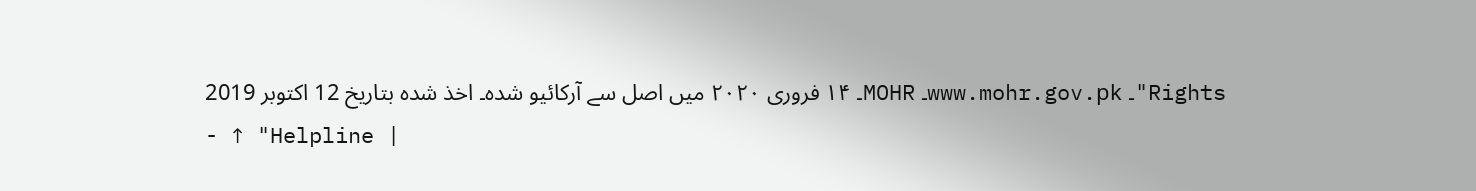Rights"۔ www.mohr.gov.pk۔ MOHR۔ ۱۴ فروری ۲۰۲۰ میں اصل سے آرکائیو شدہ۔ اخذ شدہ بتاریخ 12 اکتوبر 2019
- ↑ "Helpline |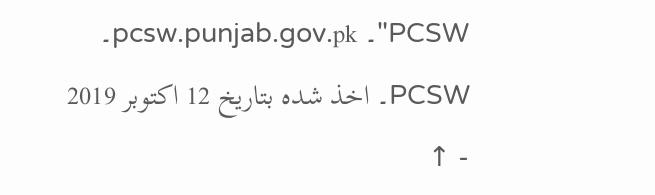PCSW"۔ pcsw.punjab.gov.pk۔ PCSW۔ اخذ شدہ بتاریخ 12 اکتوبر 2019
- ↑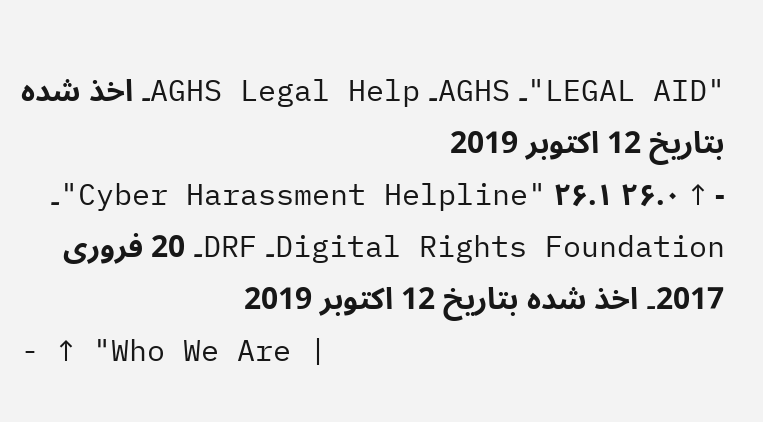"LEGAL AID"۔ AGHS۔ AGHS Legal Help۔ اخذ شدہ بتاریخ 12 اکتوبر 2019
- ↑ ۲۶.۰ ۲۶.۱ "Cyber Harassment Helpline"۔ Digital Rights Foundation۔ DRF۔ 20 فروری 2017۔ اخذ شدہ بتاریخ 12 اکتوبر 2019
- ↑ "Who We Are |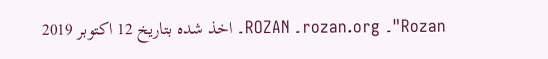Rozan"۔ rozan.org۔ ROZAN۔ اخذ شدہ بتاریخ 12 اکتوبر 2019